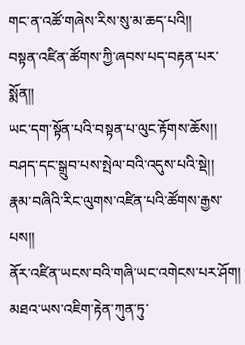གང་ན་འཚོ་གཞེས་རིས་སུ་མ་ཆད་པའི།།
བསྟན་འཛིན་ཚོགས་ཀྱི་ཞབས་པད་བརྟན་པར་སྨོན།།
ཡང་དག་སྟོན་པའི་བསྟན་པ་ལུང་རྟོགས་ཆོས།།
བཤད་དང་སྒྲུབ་པས་སྤེལ་བའི་འདུས་པའི་སྡེ།།
རྣམ་བཞིའི་རིང་ལུགས་འཛིན་པའི་ཚོགས་རྒྱས་པས།།
ནོར་འཛིན་ཡངས་བའི་གཞི་ཡང་འགེངས་པར་ཤོག།
མཐའ་ཡས་འཇིག་རྟེན་ཀུན་ཏུ་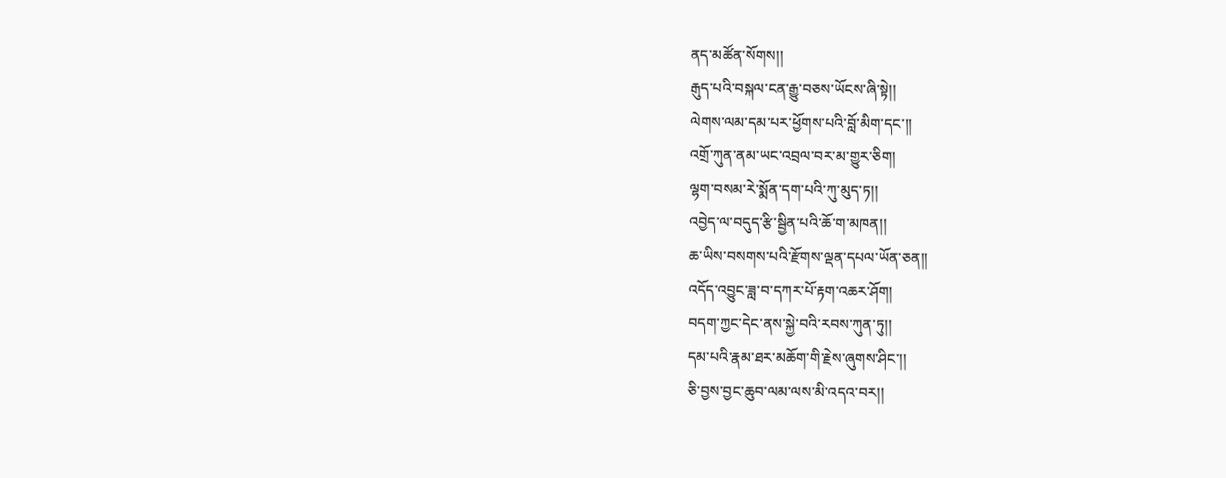ནད་མཚོན་སོགས།།
རྒུད་པའི་བསྐལ་ངན་རྒྱུ་བཅས་ཡོངས་ཞི་སྟེ།།
ལེགས་ལམ་དམ་པར་ཕྱོགས་པའི་བློ་མིག་དང་།།
འགྲོ་ཀུན་ནམ་ཡང་འབྲལ་བར་མ་གྱུར་ཅིག།
ལྷག་བསམ་རེ་སྨོན་དག་པའི་ཀུ་མུད་ཏ།།
འབྱེད་ལ་བདུད་རྩི་སྦྱིན་པའི་ཆོ་ག་མཁན།།
ཆ་ཡིས་བསགས་པའི་རྫོགས་ལྡན་དཔལ་ཡོན་ཅན།།
འདོད་འབྱུང་ཟླ་བ་དཀར་པོ་རྟག་འཆར་ཤོག།
བདག་ཀྱང་དེང་ནས་སྐྱེ་བའི་རབས་ཀུན་ཏུ།།
དམ་པའི་རྣམ་ཐར་མཆོག་གི་རྗེས་ཞུགས་ཤིང་།།
ཅི་བྱས་བྱང་ཆུབ་ལམ་ལས་མི་འདའ་བར།།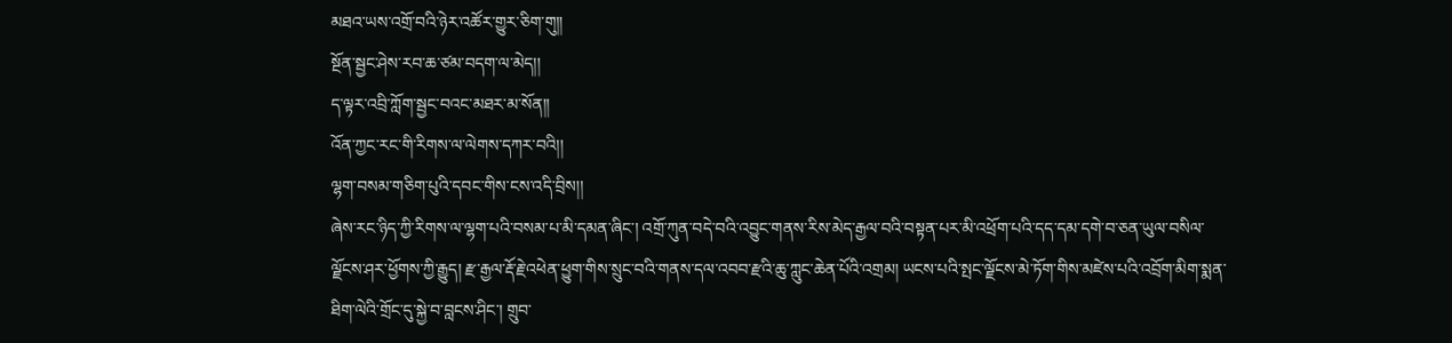མཐའ་ཡས་འགྲོ་བའི་ཉེར་འཚོར་གྱུར་ཅིག་གུ།།
སྔོན་སྦྱང་ཤེས་རབ་ཆ་ཙམ་བདག་ལ་མེད།།
ད་ལྟར་འབྲི་ཀློག་སྦྱང་བའང་མཐར་མ་སོན།།
འོན་ཀྱང་རང་གི་རིགས་ལ་ལེགས་དཀར་བའི།།
ལྷག་བསམ་གཅིག་པུའི་དབང་གིས་ངས་འདི་བྲིས།།
ཞེས་རང་ཉིད་ཀྱི་རིགས་ལ་ལྷག་པའི་བསམ་པ་མི་དམན་ཞིང་། འགྲོ་ཀུན་བདེ་བའི་འབྱུང་གནས་རིས་མེད་རྒྱལ་བའི་བསྟན་པར་མི་འཕྲོག་པའི་དད་དམ་དགེ་བ་ཅན་ཡུལ་བསིལ་ལྗོངས་ཤར་ཕྱོགས་ཀྱི་རྒྱུད། རྫ་རྒྱལ་རྡོ་རྗེ་འཕེན་ཕྱུག་གིས་སྲུང་བའི་གནས་དལ་འབབ་རྫའི་ཆུ་ཀླུང་ཆེན་པོའི་འགྲམ། ཡངས་པའི་སྤང་ལྗོངས་མེ་ཏོག་གིས་མཛེས་པའི་འབྲོག་མིག་སྨན་ཐིག་ལེའི་གྲོང་དུ་སྐྱེ་བ་བླངས་ཤིང་། གྲུབ་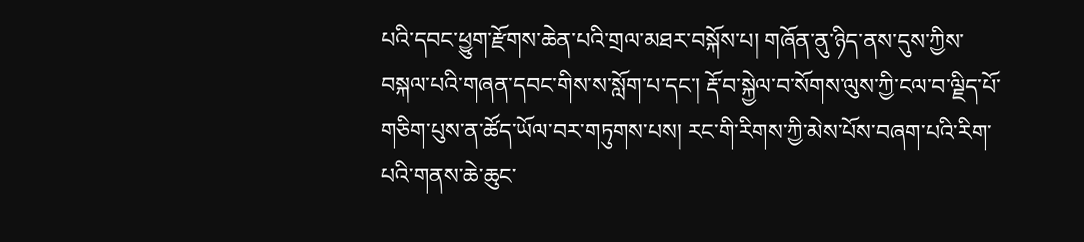པའི་དབང་ཕྱུག་རྫོགས་ཆེན་པའི་གྲལ་མཐར་བསྐོས་པ། གཞོན་ནུ་ཉིད་ནས་དུས་ཀྱིས་བསྐལ་པའི་གཞན་དབང་གིས་ས་སློག་པ་དང་། རྡོ་བ་སྐྱེལ་བ་སོགས་ལུས་ཀྱི་ངལ་བ་ལྗིད་པོ་གཅིག་པུས་ན་ཚོད་ཡོལ་བར་གཏུགས་པས། རང་གི་རིགས་ཀྱི་མེས་པོས་བཞག་པའི་རིག་པའི་གནས་ཆེ་ཆུང་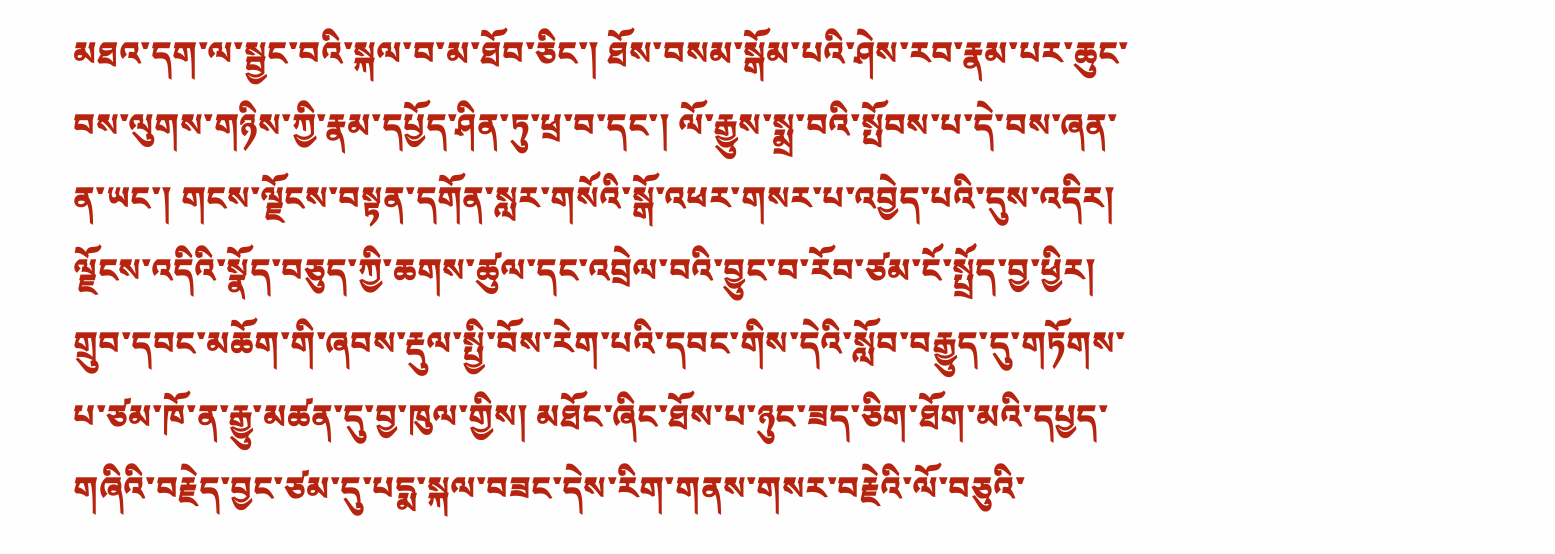མཐའ་དག་ལ་སྦྱང་བའི་སྐལ་བ་མ་ཐོབ་ཅིང་། ཐོས་བསམ་སྒོམ་པའི་ཤེས་རབ་རྣམ་པར་ཆུང་བས་ལུགས་གཉིས་ཀྱི་རྣམ་དཔྱོད་ཤིན་ཏུ་ཕྲ་བ་དང་། ལོ་རྒྱུས་སྨྲ་བའི་སྤོབས་པ་དེ་བས་ཞན་ན་ཡང་། གངས་ལྗོངས་བསྟན་དགོན་སླར་གསོའི་སྒོ་འཕར་གསར་པ་འབྱེད་པའི་དུས་འདིར། ལྗོངས་འདིའི་སྣོད་བཅུད་ཀྱི་ཆགས་ཚུལ་དང་འབྲེལ་བའི་བྱུང་བ་རོབ་ཙམ་ངོ་སྤྲོད་བྱ་ཕྱིར། གྲུབ་དབང་མཆོག་གི་ཞབས་རྡུལ་སྤྱི་བོས་རེག་པའི་དབང་གིས་དེའི་སློབ་བརྒྱུད་དུ་གཏོགས་པ་ཙམ་ཁོ་ན་རྒྱུ་མཚན་དུ་བྱ་ཁུལ་གྱིས། མཐོང་ཞིང་ཐོས་པ་ཉུང་ཟད་ཅིག་ཐོག་མའི་དཔྱད་གཞིའི་བརྗེད་བྱང་ཙམ་དུ་པདྨ་སྐལ་བཟང་དེས་རིག་གནས་གསར་བརྗེའི་ལོ་བཅུའི་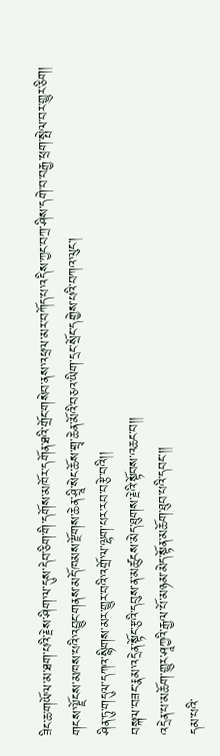ཟིང་ཆ་གཡོལ་མ་ཐག་པའི་རྗེས་ཤིག་ལ་དུས་དེབ་ཅིག་གི་དགོས་མཁོར་དགོན་ཐའི་གྲོང་གསེབ་ནས་འཕྲལ་མར་བཀོད་པ་འདིས་ཀྱང་བཀྲ་ཤིས་དགེ་བ་བརྒྱ་ཕྲག་སྤེལ་བར་གྱུར་ཅིག།
གངས་ལྗོངས་མཁས་པའི་འབྱུང་གནས་མདོ་ཁམས་རྫོགས་ཆེན་ཤྲཱི་སེང་ཆོས་གྲྭ་ཆེན་མོའི་བཅའ་ཡིག་དྲང་སྲོང་དགྱེས་པའི་བཀའ་ལུང་།
ཤིན་ཏུ་གདུལ་དཀའ་སྙིགས་མར་གྱུར་བའི་འགྲོ་ལ་ལྷག་པར་རབ་བརྩེ་བའི།།
བསྐལ་བཟང་རྣམ་འདྲེན་སྟོང་རྩའི་དབུས་ན་མཚུངས་མེད་ཐུགས་རྗེའི་སྟོབས་འཆང་བ།།
འདྲེན་པ་མཆོག་གྱུར་ཤཱཀྱའི་རྒྱལ་པོ་མཉམ་མེད་སྟོན་མཆོག་ཐུབ་པའི་དབང་།།
དམ་པའི་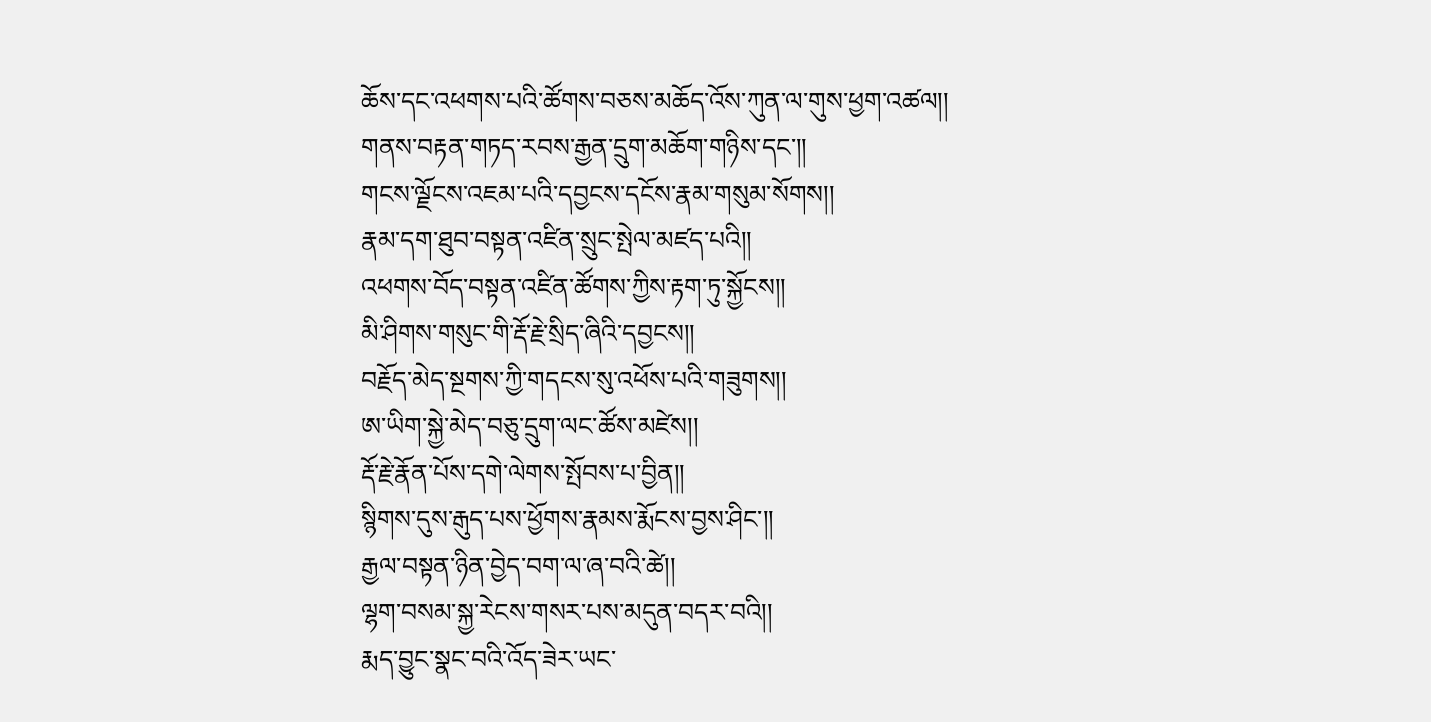ཆོས་དང་འཕགས་པའི་ཚོགས་བཅས་མཆོད་འོས་ཀུན་ལ་གུས་ཕྱག་འཚལ།།
གནས་བརྟན་གཏད་རབས་རྒྱན་དྲུག་མཆོག་གཉིས་དང་།།
གངས་ལྗོངས་འཇམ་པའི་དབྱངས་དངོས་རྣམ་གསུམ་སོགས།།
རྣམ་དག་ཐུབ་བསྟན་འཛིན་སྲུང་སྤེལ་མཛད་པའི།།
འཕགས་བོད་བསྟན་འཛིན་ཚོགས་ཀྱིས་རྟག་ཏུ་སྐྱོངས།།
མི་ཤིགས་གསུང་གི་རྡོ་རྗེ་སྲིད་ཞིའི་དབྱངས།།
བརྗོད་མེད་སྔགས་ཀྱི་གདངས་སུ་འཕོས་པའི་གཟུགས།།
ཨ་ཡིག་སྐྱེ་མེད་བཅུ་དྲུག་ལང་ཚོས་མཛེས།།
རྡོ་རྗེ་རྣོན་པོས་དགེ་ལེགས་སྤོབས་པ་བྱིན།།
སྙིགས་དུས་རྒུད་པས་ཕྱོགས་རྣམས་རྨོངས་བྱས་ཤིང་།།
རྒྱལ་བསྟན་ཉིན་བྱེད་བག་ལ་ཞ་བའི་ཚེ།།
ལྷག་བསམ་སྐྱ་རེངས་གསར་པས་མདུན་བདར་བའི།།
རྨད་བྱུང་སྣང་བའི་འོད་ཟེར་ཡང་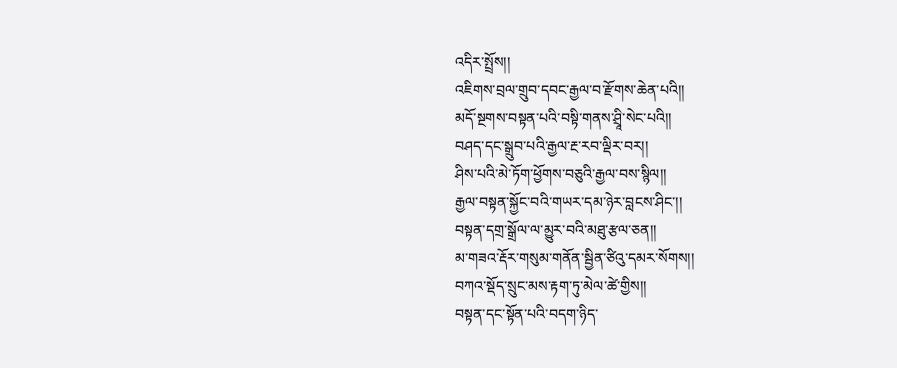འདིར་སྤྲོས།།
འཇིགས་བྲལ་གྲུབ་དབང་རྒྱལ་བ་རྫོགས་ཆེན་པའི།།
མདོ་སྔགས་བསྟན་པའི་བསྟི་གནས་ཤྲཱི་སེང་པའི།།
བཤད་དང་སྒྲུབ་པའི་རྒྱལ་རྔ་རབ་ལྡིར་བར།།
ཤིས་པའི་མེ་ཏོག་ཕྱོགས་བཅུའི་རྒྱལ་བས་སྙིལ།།
རྒྱལ་བསྟན་སྐྱོང་བའི་གཡར་དམ་ཉེར་བླངས་ཤིང་།།
བསྟན་དགྲ་སྒྲོལ་ལ་མྱུར་བའི་མཐུ་རྩལ་ཅན།།
མ་གཟའ་རྡོར་གསུམ་གནོན་སྦྱིན་ཙིའུ་དམར་སོགས།།
བཀའ་སྡོད་སྲུང་མས་རྟག་ཏུ་མེལ་ཚེ་གྱིས།།
བསྟན་དང་སྟོན་པའི་བདག་ཉིད་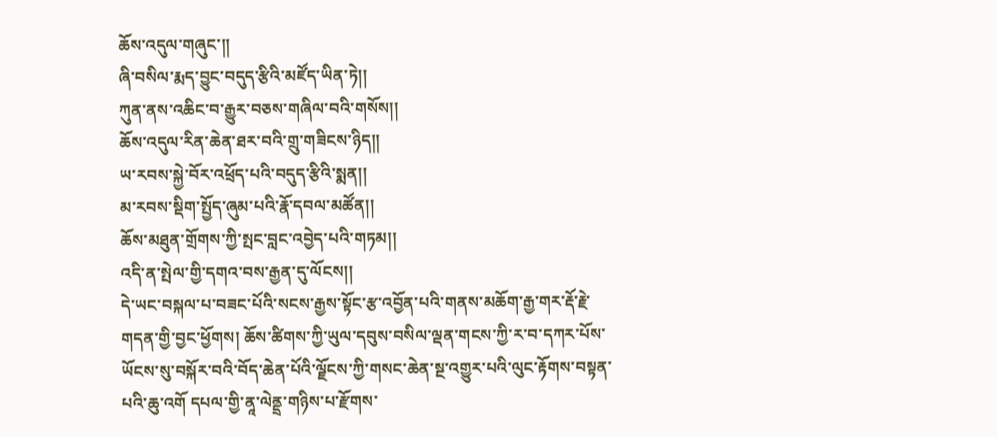ཆོས་འདུལ་གཞུང་།།
ཞི་བསིལ་རྨད་བྱུང་བདུད་རྩིའི་མཛོད་ཡིན་ཏེ།།
ཀུན་ནས་འཆིང་བ་རྒྱུར་བཅས་གཞིལ་བའི་གསོས།།
ཆོས་འདུལ་རིན་ཆེན་ཐར་བའི་གྲུ་གཟིངས་ཉིད།།
ཡ་རབས་སྐྱེ་བོར་འཕྲོད་པའི་བདུད་རྩིའི་སྨན།།
མ་རབས་སྡིག་སྤྱོད་ཞུམ་པའི་རྣོ་དབལ་མཚོན།།
ཆོས་མཐུན་གྲོགས་ཀྱི་སྤང་བླང་འབྱེད་པའི་གཏམ།།
འདི་ན་སྤེལ་གྱི་དགའ་བས་རྒྱན་དུ་ལོངས།།
དེ་ཡང་བསྐལ་པ་བཟང་པོའི་སངས་རྒྱས་སྟོང་རྩ་འབྱོན་པའི་གནས་མཆོག་རྒྱ་གར་རྡོ་རྗེ་གདན་གྱི་བྱང་ཕྱོགས། ཆོས་ཚིགས་ཀྱི་ཡུལ་དབུས་བསིལ་ལྡན་གངས་ཀྱི་ར་བ་དཀར་པོས་ཡོངས་སུ་བསྐོར་བའི་བོད་ཆེན་པོའི་ལྗོངས་ཀྱི་གསང་ཆེན་སྔ་འགྱུར་པའི་ལུང་རྟོགས་བསྟན་པའི་ཆུ་འགོ དཔལ་གྱི་ནཱ་ལེནྡྲ་གཉིས་པ་རྫོགས་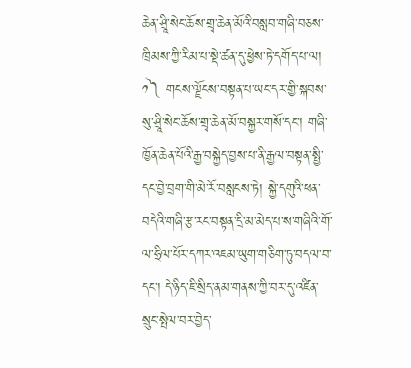ཆེན་ཤྲཱི་སེང་ཆོས་གྲྭ་ཆེན་མོའི་བསླབ་གཞི་བཅས་ཁྲིམས་ཀྱི་རིམ་པ་སྡེ་ཚན་དུ་ཕྱེས་ཏེ་དགོད་པ་ལ།
༡༽ གངས་ལྗོངས་བསྟན་པ་ཡང་དར་གྱི་སྐབས་སུ་ཤྲཱི་སེང་ཆོས་གྲྭ་ཆེན་མོ་བསྐྱར་གསོ་དང་། གཞི་ཁྱོན་ཆེན་པོའི་རྒྱ་བསྐྱེད་བྱས་པ་ནི་རྒྱལ་བསྟན་སྤྱི་དང་བྱེ་བྲག་གི་མེ་རོ་བསླངས་ཏེ། སྐྱེ་དགུའི་ཕན་བདེའི་གཞི་རྩ་རང་བསྟན་དྲི་མ་མེད་པ་ས་གཞིའི་གོ་ལ་ཧྲིལ་པོར་དཀར་འཇམ་ཡུག་གཅིག་ཏུ་བདལ་བ་དང་། དེ་ཉིད་ཇི་སྲིད་ནམ་གནས་ཀྱི་བར་དུ་འཛིན་སྲུང་སྤེལ་བར་བྱེད་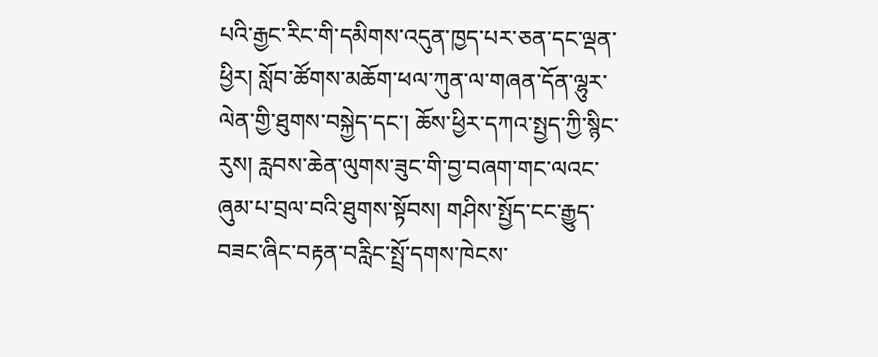པའི་རྒྱང་རིང་གི་དམིགས་འདུན་ཁྱད་པར་ཅན་དང་ལྡན་ཕྱིར། སློབ་ཚོགས་མཆོག་ཕལ་ཀུན་ལ་གཞན་དོན་ལྷུར་ལེན་གྱི་ཐུགས་བསྐྱེད་དང་། ཆོས་ཕྱིར་དཀའ་སྤྱད་ཀྱི་སྙིང་རུས། རླབས་ཆེན་ལུགས་ཟུང་གི་བྱ་བཞག་གང་ལའང་ཞུམ་པ་བྲལ་བའི་ཐུགས་སྟོབས། གཤིས་སྤྱོད་ངང་རྒྱུད་བཟང་ཞིང་བརྟན་བརླིང་སྤྲོ་དགས་ཁེངས་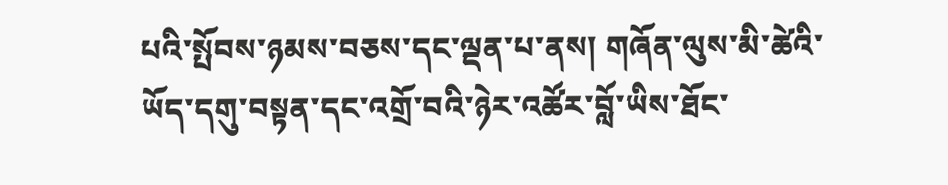པའི་སྤོབས་ཉམས་བཅས་དང་ལྡན་པ་ནས། གཞོན་ལུས་མི་ཚེའི་ཡོད་དགུ་བསྟན་དང་འགྲོ་བའི་ཉེར་འཚོར་བློ་ཡིས་ཐོང་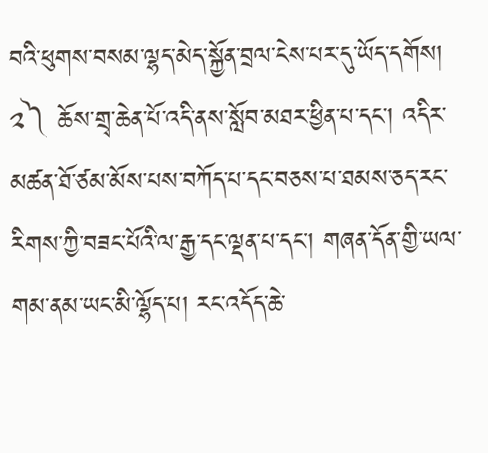བའི་ཕུགས་བསམ་ལྷད་མེད་སྐྱོན་བྲལ་ངེས་པར་དུ་ཡོད་དགོས།
༢༽ ཆོས་གྲྭ་ཆེན་པོ་འདི་ནས་སློབ་མཐར་ཕྱིན་པ་དང་། འདིར་མཚན་ཐོ་ཙམ་མོས་པས་བཀོད་པ་དང་བཅས་པ་ཐམས་ཅད་རང་རིགས་ཀྱི་བཟང་པོའི་ལ་རྒྱ་དང་ལྡན་པ་དང་། གཞན་དོན་གྱི་ཡལ་གམ་ནམ་ཡང་མི་ལྷོད་པ། རང་འདོད་ཆེ་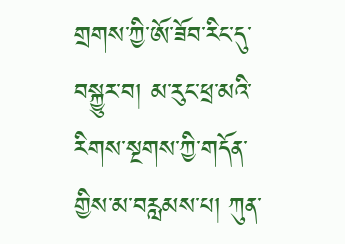གྲགས་ཀྱི་ཨོ་ཟོབ་རིང་དུ་བསྐྱུར་བ། མ་རུང་ཕྲ་མའི་རིགས་སྔགས་ཀྱི་གདོན་གྱིས་མ་བརླམས་པ། ཀུན་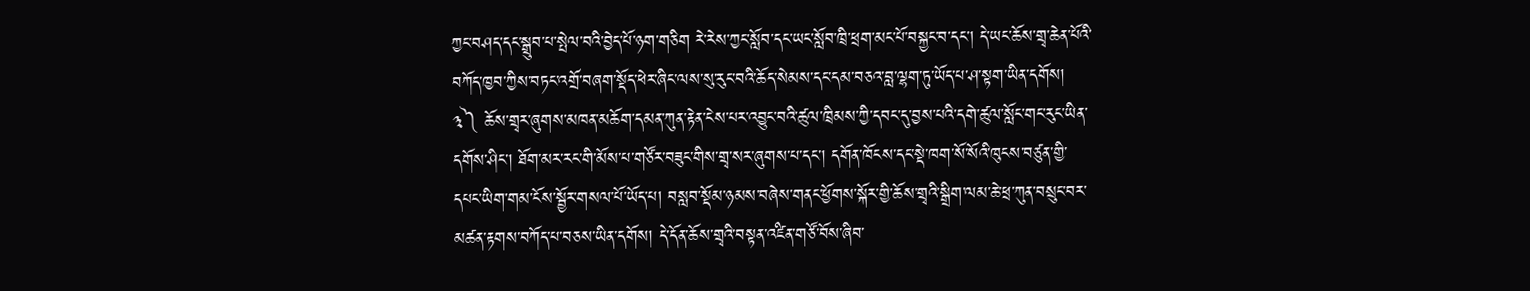ཀྱང་བཤད་དང་སྒྲུབ་པ་སྤེལ་བའི་བྱེད་པོ་ཉག་གཅིག རེ་རེས་ཀྱང་སློབ་དང་ཡང་སློབ་ཁྲི་ཕྲག་མང་པོ་བསྐྱང་བ་དང་། དེ་ཡང་ཆོས་གྲྭ་ཆེན་པོའི་བཀོད་ཁྱབ་ཀྱིས་བཏང་འགྲོ་བཞག་སྡོད་ཕེར་ཞིང་ལས་སུ་རུང་བའི་ཆོད་སེམས་དང་དམ་བཅའ་བླ་ལྷག་ཏུ་ཡོད་པ་ཤ་སྟག་ཡིན་དགོས།
༣༽ ཆོས་གྲྭར་ཞུགས་མཁན་མཆོག་དམན་ཀུན་རྟེན་ངེས་པར་འབྱུང་བའི་ཚུལ་ཁྲིམས་ཀྱི་དབང་དུ་བྱས་པའི་དགེ་ཚུལ་སློང་གང་རུང་ཡིན་དགོས་ཤིང་། ཐོག་མར་རང་གི་མོས་པ་གཙོར་བཟུང་གིས་གྲྭ་སར་ཞུགས་པ་དང་། དགོན་ཁོངས་དང་སྡེ་ཁག་སོ་སོའི་ཁུངས་བཙུན་གྱི་དཔང་ཡིག་གམ་ངོས་སྦྱོར་གསལ་པོ་ཡོད་པ། བསླབ་སྡོམ་ཉམས་བཞེས་གནང་ཕྱོགས་སྐོར་གྱི་ཆོས་གྲྭའི་སྒྲིག་ལམ་ཆེ་ཕྲ་ཀུན་བསྲུང་བར་མཚན་རྟགས་བཀོད་པ་བཅས་ཡིན་དགོས། དེ་དོན་ཆོས་གྲྭའི་བསྟན་འཛིན་གཙོ་བོས་ཞིབ་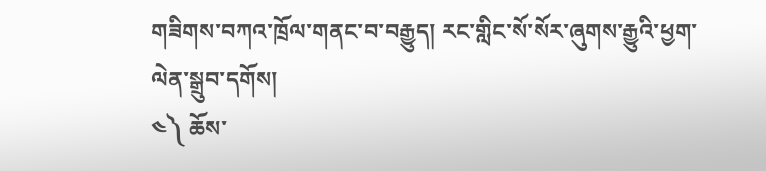གཟིགས་བཀའ་ཁྲོལ་གནང་བ་བརྒྱུད། རང་གླིང་སོ་སོར་ཞུགས་རྒྱུའི་ཕྱག་ལེན་སྒྲུབ་དགོས།
༤༽ ཆོས་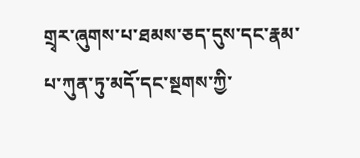གྲྭར་ཞུགས་པ་ཐམས་ཅད་དུས་དང་རྣམ་པ་ཀུན་ཏུ་མདོ་དང་སྔགས་ཀྱི་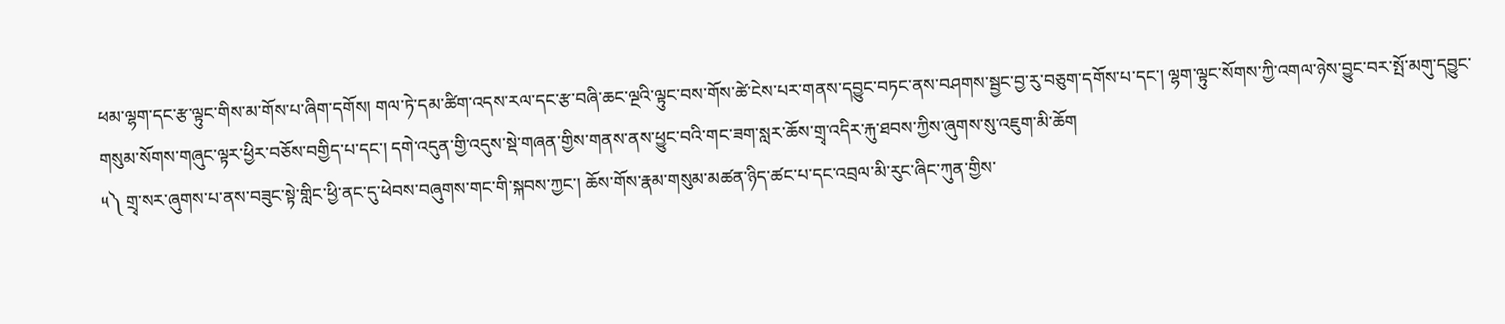ཕམ་ལྷག་དང་རྩ་ལྟུང་གིས་མ་གོས་པ་ཞིག་དགོས། གལ་ཏེ་དམ་ཚིག་འདས་རལ་དང་རྩ་བཞི་ཆང་ལྔའི་ལྟུང་བས་གོས་ཚེ་ངེས་པར་གནས་དབྱུང་བཏང་ནས་བཤགས་སྦྱང་བྱ་རུ་བཅུག་དགོས་པ་དང་། ལྷག་ལྟུང་སོགས་ཀྱི་འགལ་ཉེས་བྱུང་བར་སྤོ་མགུ་དབྱུང་གསུམ་སོགས་གཞུང་ལྟར་ཕྱིར་བཅོས་བགྱིད་པ་དང་། དགེ་འདུན་གྱི་འདུས་སྡེ་གཞན་གྱིས་གནས་ནས་ཕྱུང་བའི་གང་ཟག་སླར་ཆོས་གྲྭ་འདིར་རྐུ་ཐབས་ཀྱིས་ཞུགས་སུ་འཇུག་མི་ཆོག
༥༽ གྲྭ་སར་ཞུགས་པ་ནས་བཟུང་སྟེ་གླིང་ཕྱི་ནང་དུ་ཕེབས་བཞུགས་གང་གི་སྐབས་ཀྱང་། ཆོས་གོས་རྣམ་གསུམ་མཚན་ཉིད་ཚང་པ་དང་འབྲལ་མི་རུང་ཞིང་ཀུན་གྱིས་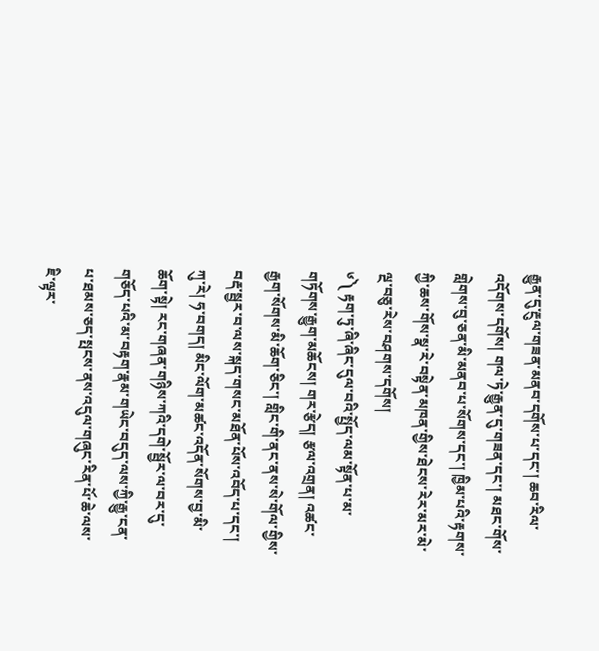རྒྱུན་དུ་རྔུལ་གཟན་མནབ་དགོས་པ་དང་། ཆབ་རིལ་འདོགས་དགོས། གལ་ཏེ་རྒྱུན་དུ་གཟན་དང་། མཐང་གོས་གླེགས་བུ་ཅན་མི་མནབ་པ་སོགས་དང་། ཁྱིམ་པའི་རྟགས་ཀྱི་ཆས་གོས་སྣ་རེ་བསྟེན་མཁན་གྱིས་ཐེངས་རེར་མར་མེ་ལྔ་བཅུ་རེས་བཤགས་དགོས།
༦༽ རྟག་ཏུ་ཞི་ཞིང་དུལ་བའི་སྤྱོད་ལམ་སྟོན་པ་མ་གཏོགས་རྒྱུག་མཆོངས། གར་རྩེད། རྩལ་འགྲན། འཚང་རྒྱག་སོགས་མི་ཆོག་ཅིང་། གླིང་གི་ནང་ནས་སེ་གོལ་གྱིས་བརྡ་སྦྱར་བ་ལས་སྐད་གསང་མཐོན་པོས་འབོད་པ་དང་། ཀུ་རེ། ཧ་བགད། མིང་ལོག་མཚང་འདོན་སོགས་བྱ་མི་ཆོག་སྟེ། རང་གཞན་གཉིས་ཀའི་དགེ་སྦྱོར་ལ་བར་དུ་གཅོད་པའི་མ་བརྟག་རྣམ་གཡེང་བདུད་ལས་ཀྱི་རྒྱུ་ངན་པ་ཐམས་ཅད་སྤངས་ནས་འདུལ་གཞུང་རིན་པོ་ཆེ་ལས་ཇི་ལྟར་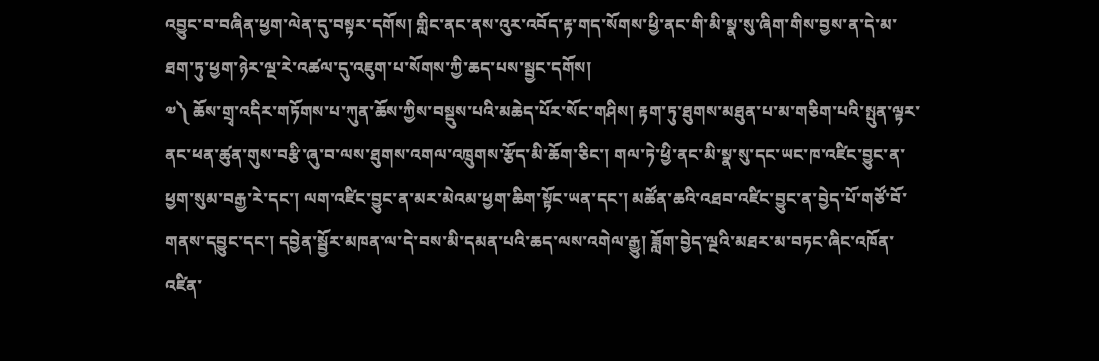འབྱུང་བ་བཞིན་ཕྱག་ལེན་དུ་བསྟར་དགོས། གླིང་ནང་ནས་འུར་འབོད་རྟ་གད་སོགས་ཕྱི་ནང་གི་མི་སྣ་སུ་ཞིག་གིས་བྱས་ན་དེ་མ་ཐག་ཏུ་ཕྱག་ཉེར་ལྔ་རེ་འཚལ་དུ་འཇུག་པ་སོགས་ཀྱི་ཆད་པས་སྦྱང་དགོས།
༧༽ ཆོས་གྲྭ་འདིར་གཏོགས་པ་ཀུན་ཆོས་ཀྱིས་བསྡུས་པའི་མཆེད་པོར་སོང་གཤིས། རྟག་ཏུ་ཐུགས་མཐུན་པ་མ་གཅིག་པའི་སྤུན་ལྟར་ནང་ཕན་ཚུན་གུས་བརྩི་ཞུ་བ་ལས་ཐུགས་འགལ་འཁྲུགས་རྩོད་མི་ཆོག་ཅིང་། གལ་ཏེ་ཕྱི་ནང་མི་སྣ་སུ་དང་ཡང་ཁ་འཛིང་བྱུང་ན་ཕྱག་སུམ་བརྒྱ་རེ་དང་། ལག་འཛིང་བྱུང་ན་མར་མེའམ་ཕྱག་ཆིག་སྟོང་ཡན་དང་། མཚོན་ཆའི་འཐབ་འཛིང་བྱུང་ན་བྱེད་པོ་གཙོ་བོ་གནས་དབྱུང་དང་། དབྱེན་སྦྱོར་མཁན་ལ་དེ་བས་མི་དམན་པའི་ཆད་ལས་འགེལ་རྒྱུ། ཟློག་བྱེད་ལྔའི་མཐར་མ་བཏང་ཞིང་འཁོན་འཛིན་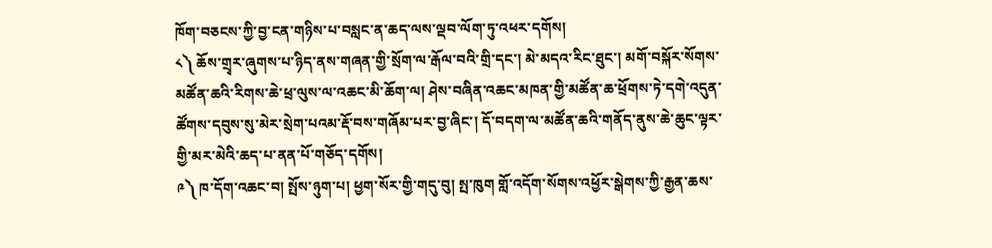ཁོག་བཅངས་ཀྱི་བྱ་ངན་གཉིས་པ་བསླང་ན་ཆད་ལས་ལྡབ་ལོག་ཏུ་འཕར་དགོས།
༨༽ ཆོས་གྲྭར་ཞུགས་པ་ཉིད་ནས་གཞན་གྱི་སྲོག་ལ་རྒོལ་བའི་གྲི་དང་། མེ་མདའ་རིང་ཐུང་། མགོ་བསྐོར་སོགས་མཚོན་ཆའི་རིགས་ཆེ་ཕྲ་ལུས་ལ་འཆང་མི་ཆོག་ལ། ཤེས་བཞིན་འཆང་མཁན་གྱི་མཚོན་ཆ་ཕྲོགས་ཏེ་དགེ་འདུན་ཚོགས་དབུས་སུ་མེར་སྲེག་པའམ་རྡོ་བས་གཞོམ་པར་བྱ་ཞིང་། དོ་བདག་ལ་མཚོན་ཆའི་གནོད་ནུས་ཆེ་ཆུང་ལྟར་གྱི་མར་མེའི་ཆད་པ་ནན་པོ་གཅོད་དགོས།
༩༽ ཁ་དོག་འཆང་བ། སྤོས་ཉུག་པ། ཕྱག་སོར་གྱི་གདུ་བུ། སྤ་ཁུག གློ་འདོག་སོགས་འཕྱོར་སྒེགས་ཀྱི་རྒྱན་ཆས་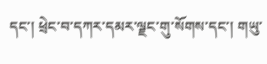དང་། ཕྲེང་བ་དཀར་དམར་ལྗང་གུ་སོགས་དང་། གཡུ་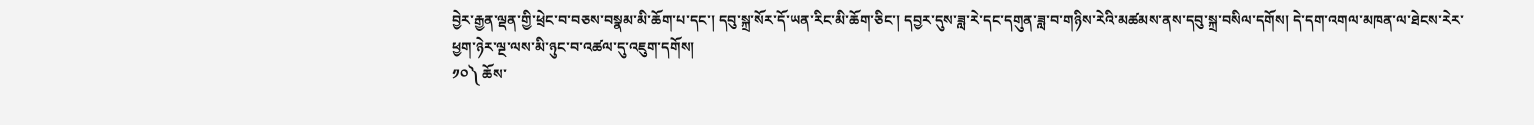བྱེར་རྒྱན་ལྡན་གྱི་ཕྲེང་བ་བཅས་བསྣམ་མི་ཆོག་པ་དང་། དབུ་སྐྲ་སོར་དོ་ཡན་རིང་མི་ཆོག་ཅིང་། དབྱར་དུས་ཟླ་རེ་དང་དགུན་ཟླ་བ་གཉིས་རེའི་མཚམས་ནས་དབུ་སྐྲ་བསིལ་དགོས། དེ་དག་འགལ་མཁན་ལ་ཐེངས་རེར་ཕྱག་ཉེར་ལྔ་ལས་མི་ཉུང་བ་འཚལ་དུ་འཇུག་དགོས།
༡༠༽ ཆོས་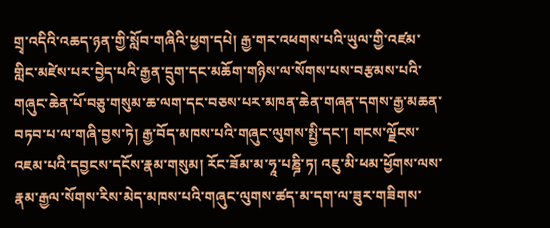གྲྭ་འདིའི་འཆད་ཉན་གྱི་སློབ་གཞིའི་ཕྱག་དཔེ། རྒྱ་གར་འཕགས་པའི་ཡུལ་གྱི་འཛམ་གླིང་མཛེས་པར་བྱེད་པའི་རྒྱན་དྲུག་དང་མཆོག་གཉིས་ལ་སོགས་པས་བརྩམས་པའི་གཞུང་ཆེན་པོ་བཅུ་གསུམ་ཆ་ལག་དང་བཅས་པར་མཁན་ཆེན་གཞན་དགས་རྒྱ་མཆན་བཏབ་པ་ལ་གཞི་བྱས་ཏེ། རྒྱ་བོད་མཁས་པའི་གཞུང་ལུགས་སྤྱི་དང་། གངས་ལྗོངས་འཇམ་པའི་དབྱངས་དངོས་རྣམ་གསུམ། རོང་ཟོམ་མ་ཧཱ་པཎྜི་ཏ། འཇུ་མི་ཕམ་ཕྱོགས་ལས་རྣམ་རྒྱལ་སོགས་རིས་མེད་མཁས་པའི་གཞུང་ལུགས་ཚད་མ་དག་ལ་ཟུར་གཟིགས་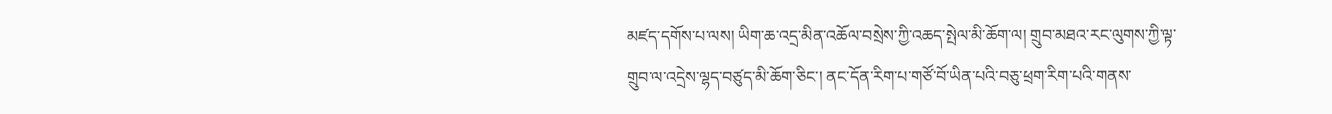མཛད་དགོས་པ་ལས། ཡིག་ཆ་འདྲ་མིན་འཆོལ་བསྲེས་ཀྱི་འཆད་སྤེལ་མི་ཆོག་ལ། གྲུབ་མཐའ་རང་ལུགས་ཀྱི་ལྟ་གྲུབ་ལ་འདྲེས་ལྷད་བཙུད་མི་ཆོག་ཅིང་། ནང་དོན་རིག་པ་གཙོ་བོ་ཡིན་པའི་བཅུ་ཕྲག་རིག་པའི་གནས་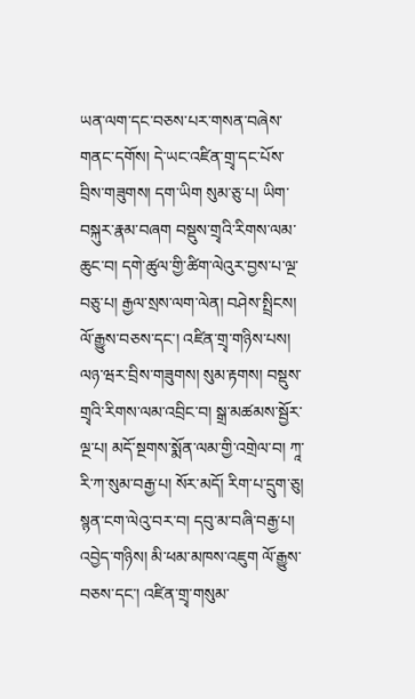ཡན་ལག་དང་བཅས་པར་གསན་བཞེས་གནང་དགོས། དེ་ཡང་འཛིན་གྲྭ་དང་པོས་བྲིས་གཟུགས། དག་ཡིག སུམ་ཅུ་པ། ཡིག་བསྐུར་རྣམ་བཞག བསྡུས་གྲྭའི་རིགས་ལམ་ཆུང་བ། དགེ་ཚུལ་གྱི་ཚིག་ལེའུར་བྱས་པ་ལྔ་བཅུ་པ། རྒྱལ་སྲས་ལག་ལེན། བཤེས་སྤྲིངས། ལོ་རྒྱུས་བཅས་དང་། འཛིན་གྲྭ་གཉིས་པས། ལཉ་ཝར་བྲིས་གཟུགས། སུམ་རྟགས། བསྡུས་གྲྭའི་རིགས་ལམ་འབྲིང་བ། སྒྲ་མཚམས་སྦྱོར་ལྔ་པ། མདོ་སྔགས་སྨོན་ལམ་གྱི་འགྲེལ་བ། ཀཱ་རི་ཀ་སུམ་བརྒྱ་པ། སོར་མདོ། རིག་པ་དྲུག་ཅུ། སྙན་ངག་ལེའུ་བར་བ། དབུ་མ་བཞི་བརྒྱ་པ། འབྱེད་གཉིས། མི་ཕམ་མཁས་འཇུག ལོ་རྒྱུས་བཅས་དང་། འཛིན་གྲྭ་གསུམ་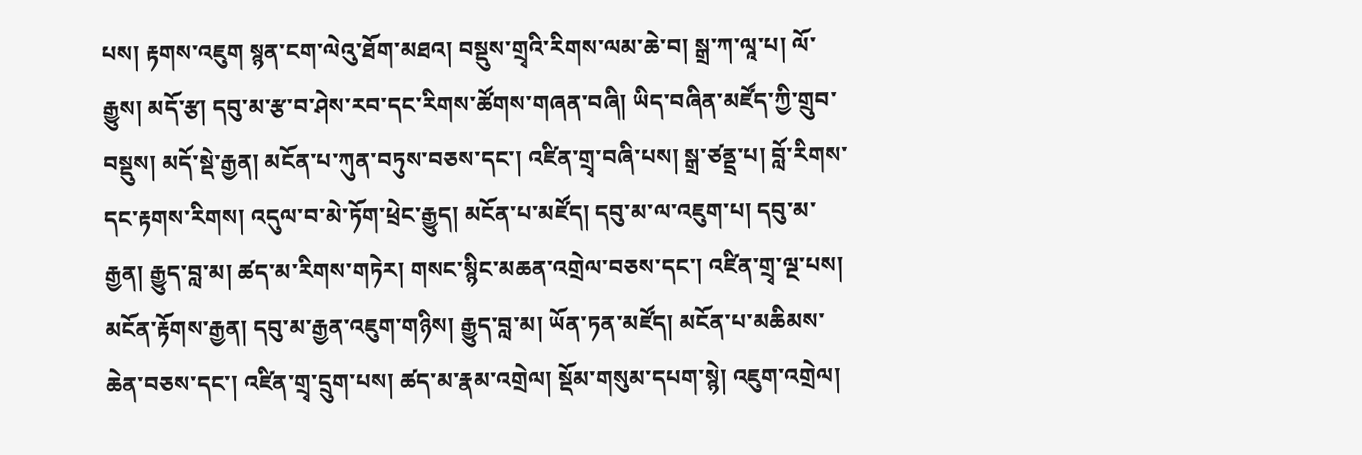པས། རྟགས་འཇུག སྙན་ངག་ལེའུ་ཐོག་མཐའ། བསྡུས་གྲྭའི་རིགས་ལམ་ཆེ་བ། སྒྲ་ཀ་ལཱ་པ། ལོ་རྒྱུས། མདོ་རྩ། དབུ་མ་རྩ་བ་ཤེས་རབ་དང་རིགས་ཚོགས་གཞན་བཞི། ཡིད་བཞིན་མཛོད་ཀྱི་གྲུབ་བསྡུས། མདོ་སྡེ་རྒྱན། མངོན་པ་ཀུན་བཏུས་བཅས་དང་། འཛིན་གྲྭ་བཞི་པས། སྒྲ་ཙནྡྲ་པ། བློ་རིགས་དང་རྟགས་རིགས། འདུལ་བ་མེ་ཏོག་ཕྲེང་རྒྱུད། མངོན་པ་མཛོད། དབུ་མ་ལ་འཇུག་པ། དབུ་མ་རྒྱན། རྒྱུད་བླ་མ། ཚད་མ་རིགས་གཏེར། གསང་སྙིང་མཆན་འགྲེལ་བཅས་དང་། འཛིན་གྲྭ་ལྔ་པས། མངོན་རྟོགས་རྒྱན། དབུ་མ་རྒྱན་འཇུག་གཉིས། རྒྱུད་བླ་མ། ཡོན་ཏན་མཛོད། མངོན་པ་མཆིམས་ཆེན་བཅས་དང་། འཛིན་གྲྭ་དྲུག་པས། ཚད་མ་རྣམ་འགྲེལ། སྡོམ་གསུམ་དཔག་སྙེ། འཇུག་འགྲེལ།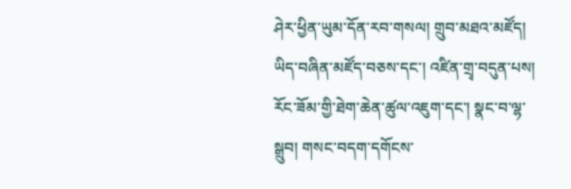ཤེར་ཕྱིན་ཡུམ་དོན་རབ་གསལ། གྲུབ་མཐའ་མཛོད། ཡིད་བཞིན་མཛོད་བཅས་དང་། འཛིན་གྲྭ་བདུན་པས། རོང་ཟོམ་གྱི་ཐེག་ཆེན་ཚུལ་འཇུག་དང་། སྣང་བ་ལྷ་སྒྲུབ། གསང་བདག་དགོངས་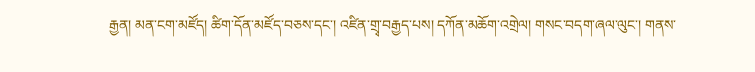རྒྱན། མན་ངག་མཛོད། ཚིག་དོན་མཛོད་བཅས་དང་། འཛིན་གྲྭ་བརྒྱད་པས། དཀོན་མཆོག་འགྲེལ། གསང་བདག་ཞལ་ལུང་། གནས་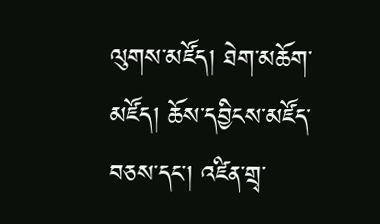ལུགས་མཛོད། ཐེག་མཆོག་མཛོད། ཆོས་དབྱིངས་མཛོད་བཅས་དང་། འཛིན་གྲྭ་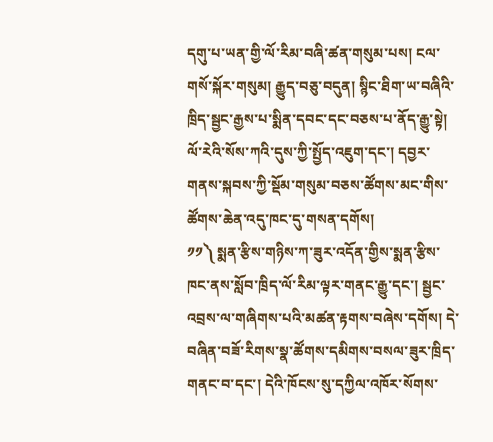དགུ་པ་ཡན་གྱི་ལོ་རིམ་བཞི་ཚན་གསུམ་པས། ངལ་གསོ་སྐོར་གསུམ། རྒྱུད་བཅུ་བདུན། སྙིང་ཐིག་ཡ་བཞིའི་ཁྲིད་སྦྱང་རྒྱས་པ་སྨིན་དབང་དང་བཅས་པ་ནོད་རྒྱུ་སྟེ། ལོ་རེའི་སོས་ཀའི་དུས་ཀྱི་སྤྱོད་འཇུག་དང་། དབྱར་གནས་སྐབས་ཀྱི་སྡོམ་གསུམ་བཅས་ཚོགས་མང་གིས་ཚོགས་ཆེན་འདུ་ཁང་དུ་གསན་དགོས།
༡༡༽ སྨན་རྩིས་གཉིས་ཀ་ཟུར་འདོན་གྱིས་སྨན་རྩིས་ཁང་ནས་སློབ་ཁྲིད་ལོ་རིམ་ལྟར་གནང་རྒྱུ་དང་། སྦྱང་འབྲས་ལ་གཞིགས་པའི་མཚན་རྟགས་བཞེས་དགོས། དེ་བཞིན་བཟོ་རིགས་སྣ་ཚོགས་དམིགས་བསལ་ཟུར་ཁྲིད་གནང་བ་དང་། དེའི་ཁོངས་སུ་དཀྱིལ་འཁོར་སོགས་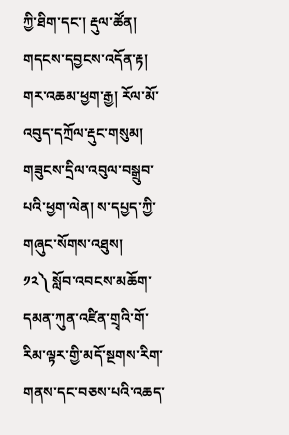ཀྱི་ཐིག་དང་། རྡུལ་ཚོན། གདངས་དབྱངས་འདོན་རྟ། གར་འཆམ་ཕྱག་རྒྱ། རོལ་མོ་འབུད་དཀྲོལ་རྡུང་གསུམ། གཟུངས་དྲིལ་འབུལ་བསྒྲུབ་པའི་ཕྱག་ལེན། ས་དཔྱད་ཀྱི་གཞུང་སོགས་འཐུས།
༡༢༽ སློབ་འབངས་མཆོག་དམན་ཀུན་འཛིན་གྲྭའི་གོ་རིམ་ལྟར་གྱི་མདོ་སྔགས་རིག་གནས་དང་བཅས་པའི་འཆད་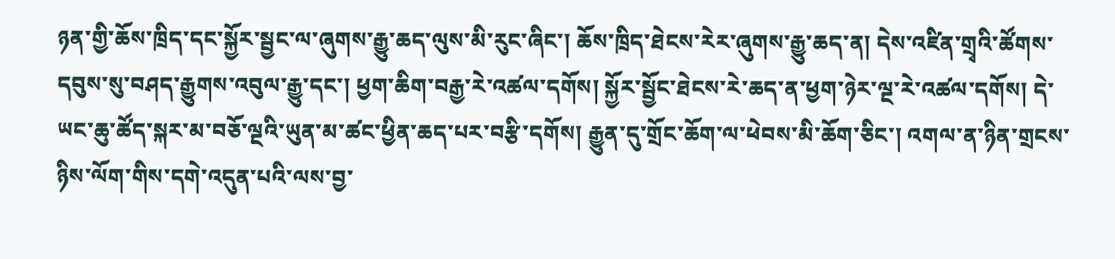ཉན་གྱི་ཆོས་ཁྲིད་དང་སྐྱོར་སྦྱང་ལ་ཞུགས་རྒྱུ་ཆད་ལུས་མི་རུང་ཞིང་། ཆོས་ཁྲིད་ཐེངས་རེར་ཞུགས་རྒྱུ་ཆད་ན། དེས་འཛིན་གྲྭའི་ཚོགས་དབུས་སུ་བཤད་རྒྱུགས་འབུལ་རྒྱུ་དང་། ཕྱག་ཆིག་བརྒྱ་རེ་འཚལ་དགོས། སྐྱོར་སྦྱོང་ཐེངས་རེ་ཆད་ན་ཕྱག་ཉེར་ལྔ་རེ་འཚལ་དགོས། དེ་ཡང་ཆུ་ཚོད་སྐར་མ་བཅོ་ལྔའི་ཡུན་མ་ཚང་ཕྱིན་ཆད་པར་བརྩི་དགོས། རྒྱུན་དུ་གྲོང་ཆོག་ལ་ཕེབས་མི་ཆོག་ཅིང་། འགལ་ན་ཉིན་གྲངས་ཉིས་ལོག་གིས་དགེ་འདུན་པའི་ལས་བྱ་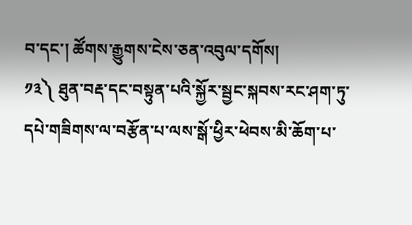བ་དང་། ཚོགས་རྒྱུགས་ངེས་ཅན་འབུལ་དགོས།
༡༣༽ ཐུན་བརྡ་དང་བསྟུན་པའི་སྐྱོར་སྦྱང་སྐབས་རང་ཤག་ཏུ་དཔེ་གཟིགས་ལ་བརྩོན་པ་ལས་སྒོ་ཕྱིར་ཕེབས་མི་ཆོག་པ་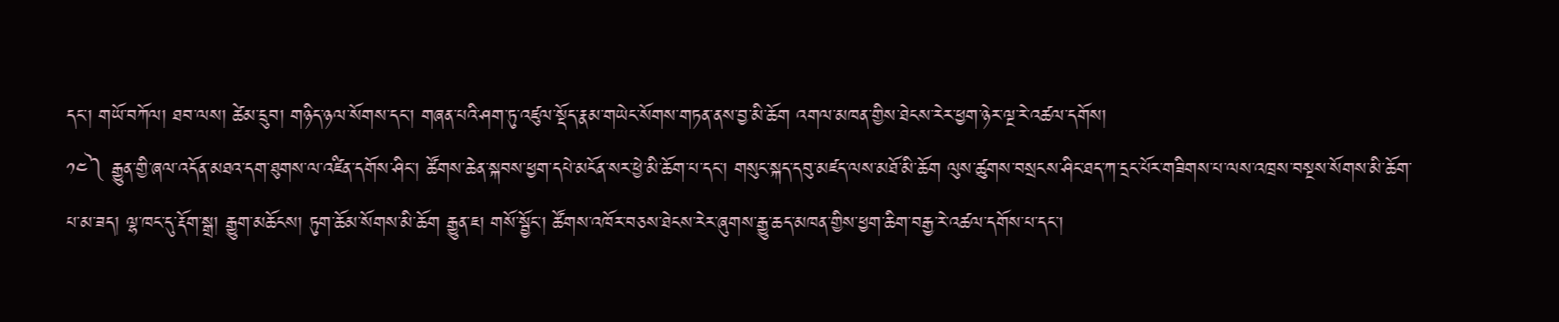དང་། གཡོ་བཀོལ། ཐབ་ལས། ཚེམ་དྲུབ། གཉིད་ཉལ་སོགས་དང་། གཞན་པའི་ཤག་ཏུ་འཛུལ་སྡོད་རྣམ་གཡེང་སོགས་གཏན་ནས་བྱ་མི་ཆོག འགལ་མཁན་གྱིས་ཐེངས་རེར་ཕྱག་ཉེར་ལྔ་རེ་འཚལ་དགོས།
༡༤༽ རྒྱུན་གྱི་ཞལ་འདོན་མཐའ་དག་ཐུགས་ལ་འཛིན་དགོས་ཤིང་། ཚོགས་ཆེན་སྐབས་ཕྱག་དཔེ་མངོན་སར་ཕྱེ་མི་ཆོག་པ་དང་། གསུང་སྐད་དབུ་མཛད་ལས་མཐོ་མི་ཆོག ལུས་ཚུགས་བསྲངས་ཤིང་ཐད་ཀ་དྲང་པོར་གཟིགས་པ་ལས་འཁྲས་བསྔས་སོགས་མི་ཆོག་པ་མ་ཟད། ལྷ་ཁང་དུ་རྡོག་སྒྲ། རྒྱུག་མཆོངས། ཏུག་ཆོམ་སོགས་མི་ཆོག རྒྱུན་ཇ། གསོ་སྦྱོང་། ཚོགས་འཁོར་བཅས་ཐེངས་རེར་ཞུགས་རྒྱུ་ཆད་མཁན་གྱིས་ཕྱག་ཆིག་བརྒྱ་རེ་འཚལ་དགོས་པ་དང་།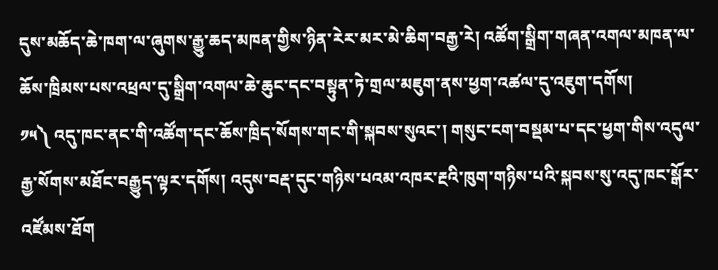དུས་མཆོད་ཆེ་ཁག་ལ་ཞུགས་རྒྱུ་ཆད་མཁན་གྱིས་ཉིན་རེར་མར་མེ་ཆིག་བརྒྱ་རེ། འཚོག་སྒྲིག་གཞན་འགལ་མཁན་ལ་ཆོས་ཁྲིམས་པས་འཕྲལ་དུ་སྒྲིག་འགལ་ཆེ་ཆུང་དང་བསྟུན་ཏེ་གྲལ་མཇུག་ནས་ཕྱག་འཚལ་དུ་འཇུག་དགོས།
༡༥༽ འདུ་ཁང་ནང་གི་འཚོག་དང་ཆོས་ཁྲིད་སོགས་གང་གི་སྐབས་སུའང་། གསུང་ངག་བསྡམ་པ་དང་ཕྱག་གིས་འདུལ་རྒྱ་སོགས་མཐོང་བརྒྱུད་ལྟར་དགོས། འདུས་བརྡ་དུང་གཉིས་པའམ་འཁར་རྔའི་ཁུག་གཉིས་པའི་སྐབས་སུ་འདུ་ཁང་སྒོར་འཛོམས་ཐོག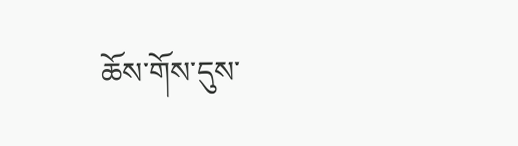ཆོས་གོས་དུས་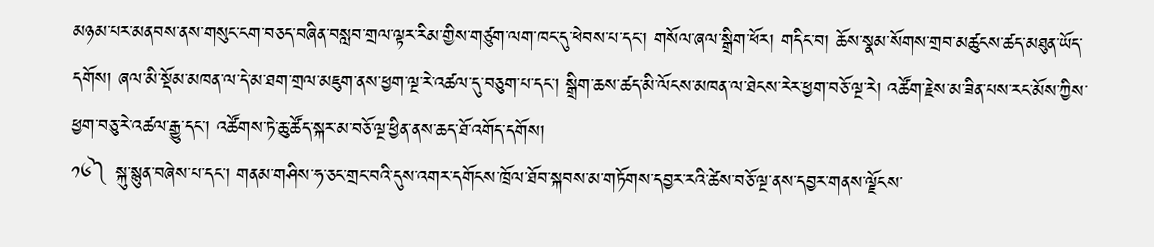མཉམ་པར་མནབས་ནས་གསུང་ངག་བཅད་བཞིན་བསླབ་གྲལ་ལྟར་རིམ་གྱིས་གཙུག་ལག་ཁང་དུ་ཕེབས་པ་དང་། གསོལ་ཞལ་སྒྲིག་ཕོར། གདིང་བ། ཆོས་སྣམ་སོགས་གྲབ་མཚུངས་ཚད་མཐུན་ཡོད་དགོས། ཞལ་མི་སྡོམ་མཁན་ལ་དེ་མ་ཐག་གྲལ་མཇུག་ནས་ཕྱག་ལྔ་རེ་འཚལ་དུ་བཅུག་པ་དང་། སྒྲིག་ཆས་ཚད་མི་ལོངས་མཁན་ལ་ཐེངས་རེར་ཕྱག་བཅོ་ལྔ་རེ། འཚོག་རྗེས་མ་ཟིན་པས་རང་མོས་ཀྱིས་ཕྱག་བཅུ་རེ་འཚལ་རྒྱུ་དང་། འཚོགས་ཏེ་ཆུ་ཚོད་སྐར་མ་བཅོ་ལྔ་ཕྱིན་ནས་ཆད་ཐོ་འགོད་དགོས།
༡༦༽ སྐུ་སྙུན་བཞེས་པ་དང་། གནམ་གཤིས་ཧ་ཅང་གྲང་བའི་དུས་འགར་དགོངས་ཁྲོལ་ཐོབ་སྐབས་མ་གཏོགས་དབྱར་རའི་ཚེས་བཅོ་ལྔ་ནས་དབྱར་གནས་ལྗོངས་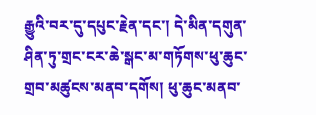རྒྱུའི་བར་དུ་དཔུང་རྗེན་དང་། དེ་མིན་དགུན་ཤིན་ཏུ་གྲང་ངར་ཆེ་སྒང་མ་གཏོགས་ཕུ་ཆུང་གྲབ་མཚུངས་མནབ་དགོས། ཕུ་ཆུང་མནབ་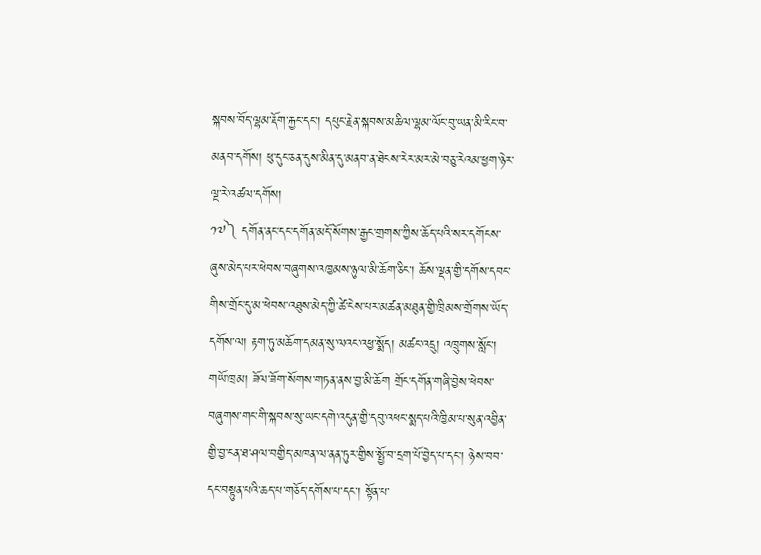སྐབས་བོད་ལྷམ་རྡོག་རྐྱང་དང་། དཔུང་རྗེན་སྐབས་མཆིལ་ལྷམ་ལོང་བུ་ཡན་མི་རིང་བ་མནབ་དགོས། ཕུ་དུང་ཅན་དུས་མིན་དུ་མནབ་ན་ཐེངས་རེར་མར་མེ་བཅུ་རེའམ་ཕྱག་ཉེར་ལྔ་རེ་འཚལ་དགོས།
༡༧༽ དགོན་ནང་དང་དགོན་མདོ་སོགས་རྒྱང་གྲགས་ཀྱིས་ཆོད་པའི་སར་དགོངས་ཞུས་མེད་པར་ཕེབས་བཞུགས་འཁྱམས་ཉུལ་མི་ཆོག་ཅིང་། ཆོས་ལྡན་གྱི་དགོས་དབང་གིས་གྲོང་དུ་མ་ཕེབས་འཐུས་མེད་ཀྱི་ཚེ་ངེས་པར་མཚན་མཐུན་གྱི་ཁྲིམས་གྲོགས་ཡོད་དགོས་ལ། རྟག་ཏུ་མཆོག་དམན་སུ་ལའང་འཕྱ་སྨོད། མཚང་འདྲུ། འཁྲུགས་སློང་། གཡོ་ཁྲམ། ཟོལ་ཟོག་སོགས་གཏན་ནས་བྱ་མི་ཆོག གྲོང་དགོན་གཞི་བྱེས་ཕེབས་བཞུགས་གང་གི་སྐབས་སུ་ཡང་དགེ་འདུན་གྱི་དབུ་འཕང་སྨད་པའི་ཁྱིམ་པ་སུན་འབྱིན་གྱི་བྱ་ངན་ཐ་ཤལ་བགྱིད་མཁན་ལ་ནན་ཏུར་གྱིས་སྤྱོ་བ་དྲག་པོ་བྱེད་པ་དང་། ཉེས་བབ་དང་བསྟུན་པའི་ཆད་པ་གཅོད་དགོས་པ་དང་། སྟོན་པ་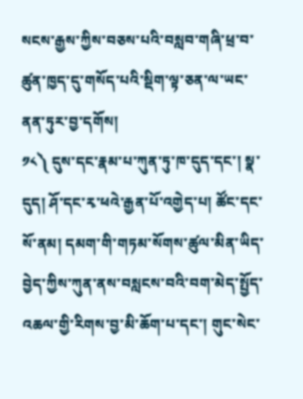སངས་རྒྱས་ཀྱིས་བཅས་པའི་བསླབ་གཞི་ཕྲ་བ་ཚུན་ཁྱད་དུ་གསོད་པའི་སྡིག་ལྟ་ཅན་ལ་ཡང་ནན་ཏུར་བྱ་དགོས།
༡༨༽ དུས་དང་རྣམ་པ་ཀུན་ཏུ་ཁ་དུད་དང་། སྣ་དུད། ཤོ་དང་རྭ་ཕའེ་རྒྱན་པོ་འགྱེད་པ། ཚོང་དང་སོ་ནམ། དམག་གི་གཏམ་སོགས་ཚུལ་མིན་ཡིད་བྱེད་ཀྱིས་ཀུན་ནས་བསླངས་བའི་བག་མེད་སྤྱོད་འཆལ་གྱི་རིགས་བྱ་མི་ཆོག་པ་དང་། གུང་སེང་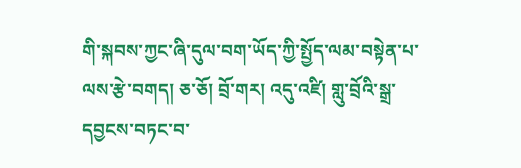གི་སྐབས་ཀྱང་ཞི་དུལ་བག་ཡོད་ཀྱི་སྤྱོད་ལམ་བསྟེན་པ་ལས་རྩེ་བགད། ཅ་ཅོ། བྲོ་གར། འདུ་འཛི། གླུ་བྲོའི་སྒྲ་དབྱངས་བཏང་བ་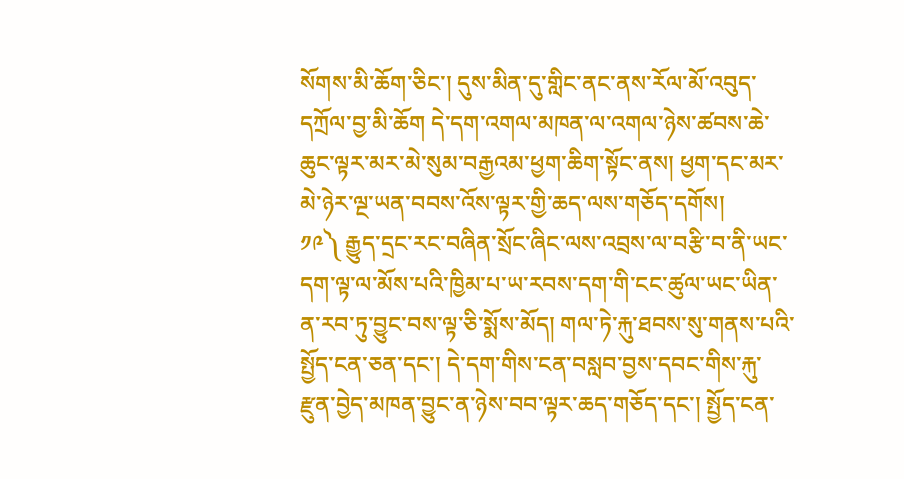སོགས་མི་ཆོག་ཅིང་། དུས་མིན་དུ་གླིང་ནང་ནས་རོལ་མོ་འབུད་དཀྲོལ་བྱ་མི་ཆོག དེ་དག་འགལ་མཁན་ལ་འགལ་ཉེས་ཚབས་ཆེ་ཆུང་ལྟར་མར་མེ་སུམ་བརྒྱའམ་ཕྱག་ཆིག་སྟོང་ནས། ཕྱག་དང་མར་མེ་ཉེར་ལྔ་ཡན་བབས་འོས་ལྟར་གྱི་ཆད་ལས་གཅོད་དགོས།
༡༩༽ རྒྱུད་དྲང་རང་བཞིན་སྲོང་ཞིང་ལས་འབྲས་ལ་བརྩི་བ་ནི་ཡང་དག་ལྟ་ལ་མོས་པའི་ཁྱིམ་པ་ཡ་རབས་དག་གི་ངང་ཚུལ་ཡང་ཡིན་ན་རབ་ཏུ་བྱུང་བས་ལྟ་ཅི་སྨོས་མོད། གལ་ཏེ་རྐུ་ཐབས་སུ་གནས་པའི་སྤྱོད་ངན་ཅན་དང་། དེ་དག་གིས་ངན་བསླབ་བྱས་དབང་གིས་རྐུ་རྫུན་བྱེད་མཁན་བྱུང་ན་ཉེས་བབ་ལྟར་ཆད་གཅོད་དང་། སྤྱོད་ངན་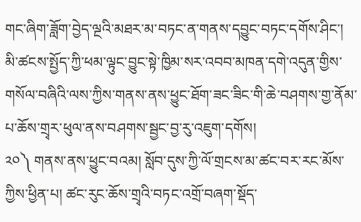གང་ཞིག་ཟློག་བྱེད་ལྔའི་མཐར་མ་བཏང་ན་གནས་དབྱུང་བཏང་དགོས་ཤིང་། མི་ཚངས་སྤྱོད་ཀྱི་ཕམ་ལྟུང་བྱུང་སྟེ་ཁྱིམ་སར་འབབ་མཁན་དགེ་འདུན་གྱིས་གསོལ་བཞིའི་ལས་ཀྱིས་གནས་ནས་ཕྱུང་ཐོག་ཟང་ཟིང་གི་ཆེ་བཤགས་གྱ་ནོམ་པ་ཆོས་གྲྭར་ཕུལ་ནས་བཤགས་སྦྱང་བྱ་རུ་འཇུག་དགོས།
༢༠༽ གནས་ནས་ཕྱུང་བའམ། སློབ་དུས་ཀྱི་ལོ་གྲངས་མ་ཚང་བར་རང་མོས་ཀྱིས་ཕྱིན་པ། ཚང་རུང་ཆོས་གྲྭའི་བཏང་འགྲོ་བཞག་སྡོད་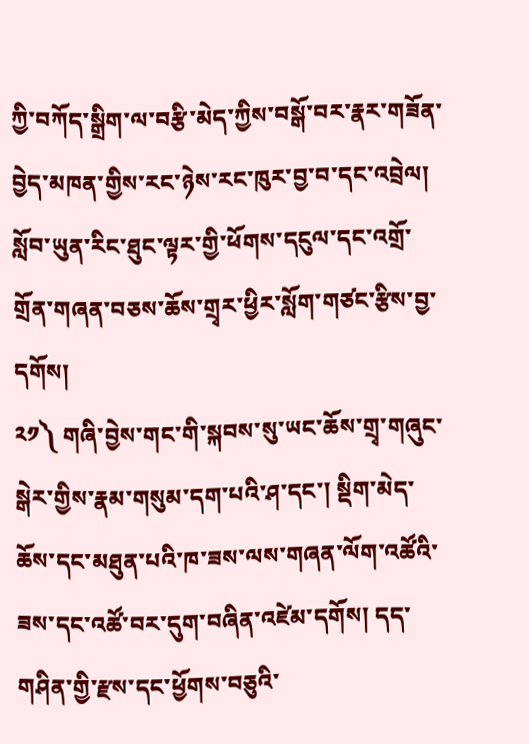ཀྱི་བཀོད་སྒྲིག་ལ་བརྩི་མེད་ཀྱིས་བསྒོ་བར་རྣར་གཟོན་བྱེད་མཁན་གྱིས་རང་ཉེས་རང་ཁུར་བྱ་བ་དང་འབྲེལ། སློབ་ཡུན་རིང་ཐུང་ལྟར་གྱི་ཕོགས་དངུལ་དང་འགྲོ་གྲོན་གཞན་བཅས་ཆོས་གྲྭར་ཕྱིར་སློག་གཙང་རྩིས་བྱ་དགོས།
༢༡༽ གཞི་བྱེས་གང་གི་སྐབས་སུ་ཡང་ཆོས་གྲྭ་གཞུང་སྒེར་གྱིས་རྣམ་གསུམ་དག་པའི་ཤ་དང་། སྡིག་མེད་ཆོས་དང་མཐུན་པའི་ཁ་ཟས་ལས་གཞན་ལོག་འཚོའི་ཟས་དང་འཚོ་བར་དུག་བཞིན་འཛེམ་དགོས། དད་གཤིན་གྱི་རྫས་དང་ཕྱོགས་བཅུའི་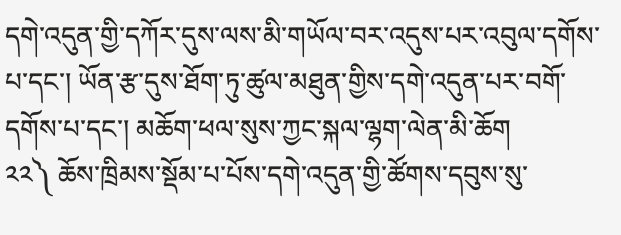དགེ་འདུན་གྱི་དཀོར་དུས་ལས་མི་གཡོལ་བར་འདུས་པར་འབུལ་དགོས་པ་དང་། ཡོན་རྩ་དུས་ཐོག་ཏུ་ཚུལ་མཐུན་གྱིས་དགེ་འདུན་པར་བགོ་དགོས་པ་དང་། མཆོག་ཕལ་སུས་ཀྱང་སྐལ་ལྷག་ལེན་མི་ཆོག
༢༢༽ ཆོས་ཁྲིམས་སྡོམ་པ་པོས་དགེ་འདུན་གྱི་ཚོགས་དབུས་སུ་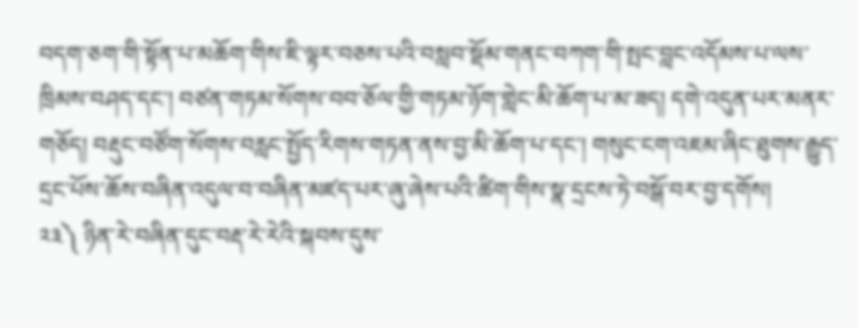བདག་ཅག་གི་སྟོན་པ་མཆོག་གིས་ཇི་ལྟར་བཅས་པའི་བསླབ་སྡོམ་གནང་བཀག་གི་སྤང་བླང་འདོམས་པ་ལས་ཁྲིམས་བཤད་དང་། བཙན་གཏམ་སོགས་བབ་ཅོལ་གྱི་གཏམ་ཉོག་གླེང་མི་ཆོག་པ་མ་ཟད། དགེ་འདུན་པར་མནར་གཅོད། བརྡུང་བཙོག་སོགས་བརླང་སྤྱོད་རིགས་གཏན་ནས་བྱ་མི་ཆོག་པ་དང་། གསུང་ངག་འཇམ་ཞིང་ཐུགས་རྒྱུད་དྲང་པོས་ཆོས་བཞིན་འདུལ་བ་བཞིན་མཛད་པར་ཞུ་ཞེས་པའི་ཚིག་གིས་སྣ་དྲངས་ཏེ་བསྒོ་བར་བྱ་དགོས།
༢༣༽ ཉིན་རེ་བཞིན་དུང་བརྡ་རེ་རེའི་སྐབས་དུས་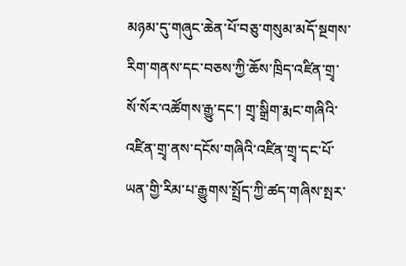མཉམ་དུ་གཞུང་ཆེན་པོ་བཅུ་གསུམ་མདོ་སྔགས་རིག་གནས་དང་བཅས་ཀྱི་ཆོས་ཁྲིད་འཛིན་གྲྭ་སོ་སོར་འཚོགས་རྒྱུ་དང་། གྲྭ་སྒྲིག་རྨང་གཞིའི་འཛིན་གྲྭ་ནས་དངོས་གཞིའི་འཛིན་གྲྭ་དང་པོ་ཡན་གྱི་རིམ་པ་རྒྱུགས་སྤྲོད་ཀྱི་ཚད་གཞིས་སྤར་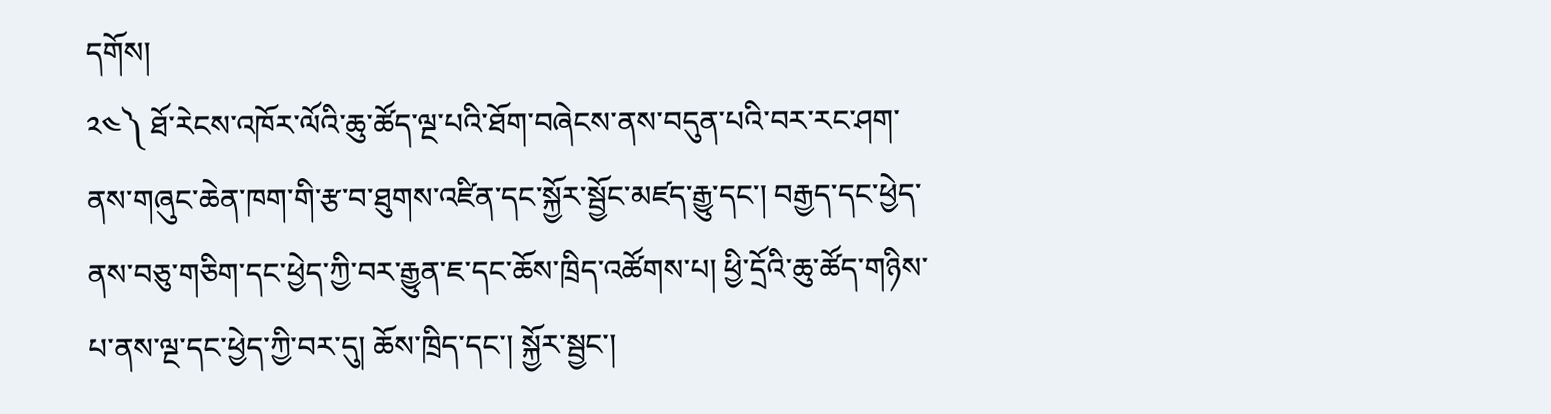དགོས།
༢༤༽ ཐོ་རེངས་འཁོར་ལོའི་ཆུ་ཚོད་ལྔ་པའི་ཐོག་བཞེངས་ནས་བདུན་པའི་བར་རང་ཤག་ནས་གཞུང་ཆེན་ཁག་གི་རྩ་བ་ཐུགས་འཛིན་དང་སྐྱོར་སྦྱོང་མཛད་རྒྱུ་དང་། བརྒྱད་དང་ཕྱེད་ནས་བཅུ་གཅིག་དང་ཕྱེད་ཀྱི་བར་རྒྱུན་ཇ་དང་ཆོས་ཁྲིད་འཚོགས་པ། ཕྱི་དྲོའི་ཆུ་ཚོད་གཉིས་པ་ནས་ལྔ་དང་ཕྱེད་ཀྱི་བར་དུ། ཆོས་ཁྲིད་དང་། སྐྱོར་སྦྱང་།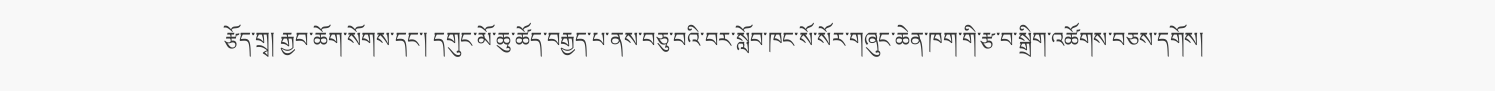རྩོད་གྲྭ། རྒྱབ་ཆོག་སོགས་དང་། དགུང་མོ་ཆུ་ཚོད་བརྒྱད་པ་ནས་བཅུ་བའི་བར་སློབ་ཁང་སོ་སོར་གཞུང་ཆེན་ཁག་གི་རྩ་བ་སྒྲིག་འཚོགས་བཅས་དགོས།